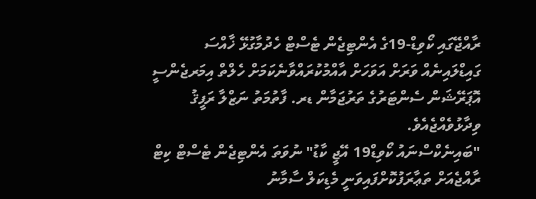ރާއްޖޭގައި ކޯވިޑް-19ގެ އެންޓިޖެން ޓެސްޓް ހެދުމާގުޅޭ ޚާއްސަ ގައިޑްލައިނެއް ވަރަށް އަވަހަށް އާއްމުކުރައްވާނެކަމަށް ހެލްތް އިމަރޖެންސީ އޮޕަރޭޝަން ސެންޓަރުގެ ތަރުޖަމާން ޑރ. ފާތުމަތު ނަޒްލާ ރަފީޤު ވިދާޅުވެއްޖެއެވެ.
"ބައިނެކްސްނައު ކޯވިޑް19 އޭޖީ ކާޑު" ނުވަތަ އެންޓިޖެން ޓެސްޓް ކިޓް ރާއްޖެއަށް ތަޢާރަފުކޮށްފައިވަނީ މެޑިކަލް ސާމާނު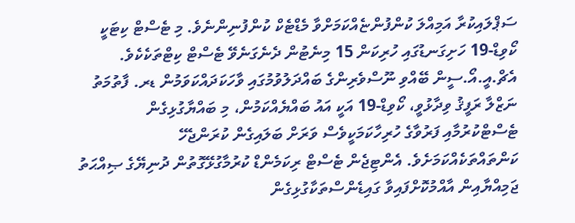ސަޕްލައިކުރާ އަމިއްލަ ކުންފުންޏެއްކަމަށްވާ މެޑްޓެކް ކުންފުނިންނެވެ. މި ޓެސްޓް ކިޓަކީ ކޯވިޑް-19 ހަށިގަނޑުގައި ހުރިކަން 15 މިނެޓުން ދެނެގަނެވޭ ޓެސްޓް ކިޓްތަކެކެވެ.
އެޗް.އީ.އޯ.ސީން ބޭއްވި ނޫސްވެރިންގެ ބައްދަލުވުމުގައި ވާހަކަދައްކަވަމުން ޑރ. ފާތުމަތު ނަޒްލާ ރަފީޤު ވިދާޅުވީ، ކޯވިޑް-19 އަކީ އައު ބައްޔެއްކަމުން، މި ބައްޔާގުޅިގެން ޓެސްޓްކުރުމާއި ފަރުވާގެ ހުރިހާކަމަކީވެސް ވަރަށް ބަލައިގެން ކުރަންޖެހޭ ކަންތައްތަކެއްކަމަށެވެ. އެންޓިޖެން ޓެސްޓް ރިކަމެންޑް ކުރުމާގުޅޭގޮތުން ދުނިޔޭގެ ޞިއްޙަތު ޖަމިއްޔާއިން އާއްމުކޮށްފައިވާ ގައިޑެންސްތަކާގުޅިގެން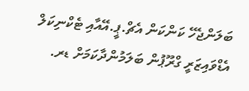ބަލަންޖެހޭ ކަންކަން އެޗް.ޕީ.އޭއާއި ޓެކްނިކަލް އެޑްވައިޒަރީ ގްރޫޕުން ބަލަމުންދާކަމަށް ޑރ.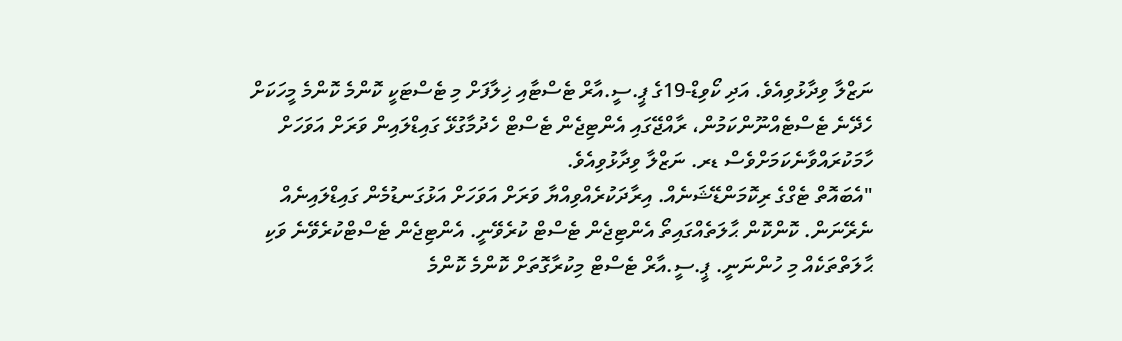ނަޒްލާ ވިދާޅުވިއެވެ. އަދި ކޯވިޑް-19ގެ ޕީ.ސީ.އާރް ޓެސްޓާއި ޚިލާފަށް މި ޓެސްޓަކީ ކޮންމެ ކޮންމެ މީހަކަށް ހެދޭނެ ޓެސްޓެއްނޫންކަމުން، ރާއްޖޭގައި އެންޓިޖެން ޓެސްޓް ހެދުމާގުޅޭ ގައިޑްލައިން ވަރަށް އަވަހަށް ހާމަކުރައްވާނެކަމަށްވެސް ޑރ. ނަޒްލާ ވިދާޅުވިއެވެ.
"އެބައޮތް ޓެގްގެ ރިކޮމަންޑޭޝަނެއް. އިރާދަކުރެއްވިއްޔާ ވަރަށް އަވަހަށް އަޅުގަނޑުމެން ގައިޑްލައިނެއް ނެރޭނަން. ކޮންކޮން ޙާލަތެއްގައިތޯ އެންޓިޖެން ޓެސްޓް ކުރެވޭނީ. އެންޓިޖެން ޓެސްޓްކުރެވޭނެ ވަކި ޙާލަތްތަކެއް މި ހުންނަނީ. ޕީ.ސީ.އާރް ޓެސްޓް މިކުރާގޮތަށް ކޮންމެ ކޮންމެ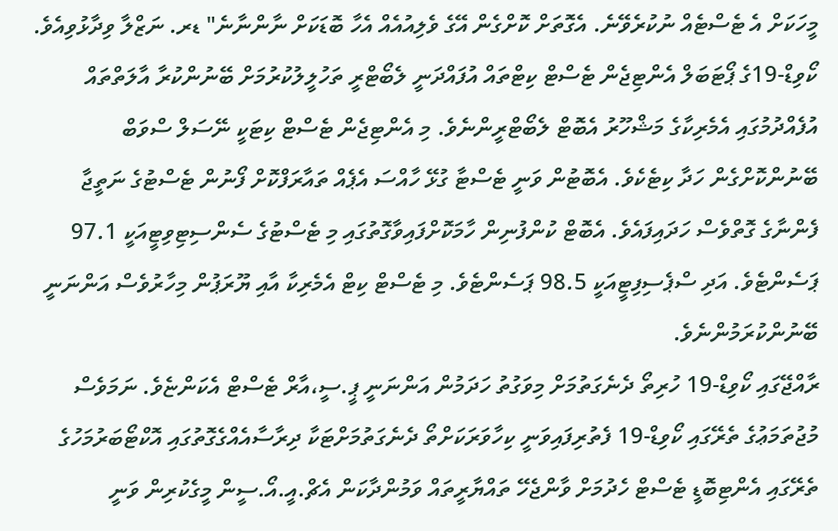މީހަކަށް އެ ޓެސްޓެއް ނުކުރެވޭނެ. އެގޮތަށް ކޮށްގެން އޭގެ ވެލިއުއެއް އެހާ ބޮޑަކަށް ނާންނާނެ" ޑރ. ނަޒްލާ ވިދާޅުވިއެވެ.
ކޯވިޑް-19ގެ ޕޯޓަބަލް އެންޓިޖެން ޓެސްޓް ކިޓްތައް އުފައްދަނީ ލެބޯޓްރީ ތަހުލީލުކުރުމަށް ބޭނުންކުރާ އާލަތްތައް އުފެއްދުމުގައި އެމެރިކާގެ މަޝްހޫރު އެބޮޓް ލެބޯޓްރީންނެވެ. މި އެންޓިޖެން ޓެސްޓް ކިޓަކީ ނޭސަލް ސްވަބް ބޭނުންކޮށްގެން ހަދާ ކިޓެކެވެ. އެބޮޓުން ވަނީ ޓެސްޓާ ގުޅޭ ހާއްސަ އެޕެއް ތައާރަފްކޮށް ފޯނުން ޓެސްޓުގެ ނަތީޖާ ފެންނާގެ ގޮތްވެސް ހަދައިފައެވެ. އެބޮޓް ކުންފުނިން ހާމަކޮށްފައިވާގޮތުގައި މި ޓެސްޓުގެ ސެންސިޓިވިޓީއަކީ 97.1 ޕަސެންޓެވެ. އަދި ސްޕެސިފިޓީއަކީ 98.5 ޕަސެންޓެވެ. މި ޓެސްޓް ކިޓް އެމެރިކާ އާއި ޔޫރަޕުން މިހާރުވެސް އަންނަނީ ބޭނުންކުރަމުންނެވެ.
ރާއްޖޭގައި ކޯވިޑް-19 ހުރިތޯ ދެނެގަތުމަށް މިވަގުތު ހަދަމުން އަންނަނީ ޕީ.ސީ،އާރް ޓެސްޓް އެކަންޏެވެ. ނަމަވެސް މުޖުތަމަޢުގެ ތެރޭގައި ކޯވިޑް-19 ފެތުރިފައިވަނީ ކިހާވަރަކަށްތޯ ދެނެގަތުމަށްޓަކާ ދިރާސާއެއްގެގޮތުގައި އޮކްޓޯބަރުމަހުގެ ތެރޭގައި އެންޓިބޮޑީ ޓެސްޓް ހެދުމަށް ވާންޖެހޭ ތައްޔާރީތައް ވަމުންދާކަން އެޗް.އީ.އޯ.ސީން މީގެކުރިން ވަނީ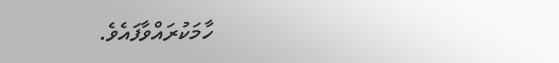ހާމަކުރައްވާފައެވެ.